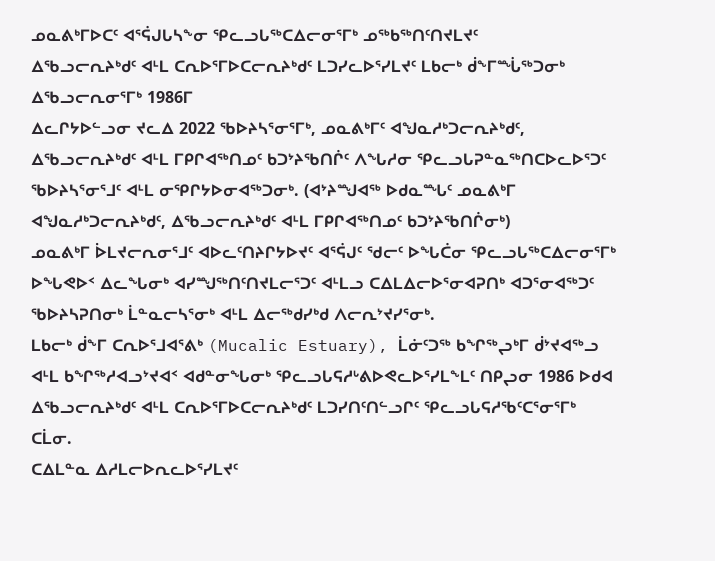ᓄᓇᕕᒃᒥᐅᑕᑦ ᐊᕐᕌᒍᒐᓴᖕᓂ ᕿᓚᓗᒐᖅᑕᐃᓕᓂᕐᒥᒃ ᓄᖅᑲᖅᑎᑦᑎᔪᒪᔪᑦ
ᐃᖃᓗᓕᕆᔨᒃᑯᑦ ᐊᒻᒪ ᑕᕆᐅᕐᒥᐅᑕᓕᕆᔨᒃᑯᑦ ᒪᑐᓯᓚᐅᕐᓯᒪᔪᑦ ᒪᑲᓕᒃ ᑰᖕᒥᙶᖅᑐᓂᒃ ᐃᖃᓗᓕᕆᓂᕐᒥᒃ 1986ᒥ
ᐃᓚᒋᔭᐅᓪᓗᓂ ᔪᓚᐃ 2022 ᖃᐅᔨᓴᕐᓂᕐᒥᒃ, ᓄᓇᕕᒃᒥᑦ ᐊᖑᓇᓱᒃᑐᓕᕆᔨᒃᑯᑦ, ᐃᖃᓗᓕᕆᔨᒃᑯᑦ ᐊᒻᒪ ᒥᑭᒋᐊᖅᑎᓄᑦ ᑲᑐᔾᔨᖃᑎᒌᑦ ᐱᖓᓱᓂ ᕿᓚᓗᒐᕈᓐᓇᖅᑎᑕᐅᓚᐅᕐᑐᑦ ᖃᐅᔨᓴᕐᓂᕐᒧᑦ ᐊᒻᒪ ᓂᕿᒋᔭᐅᓂᐊᖅᑐᓂᒃ. (ᐊᔾᔨᙳᐊᖅ ᐅᑯᓇᙵᑦ ᓄᓇᕕᒃᒥ ᐊᖑᓇᓱᒃᑐᓕᕆᔨᒃᑯᑦ, ᐃᖃᓗᓕᕆᔨᒃᑯᑦ ᐊᒻᒪ ᒥᑭᒋᐊᖅᑎᓄᑦ ᑲᑐᔾᔨᖃᑎᒌᓂᒃ)
ᓄᓇᕕᒃᒥ ᐆᒪᔪᓕᕆᓂᕐᒧᑦ ᐊᐅᓚᑦᑎᔨᒋᔭᐅᔪᑦ ᐊᕐᕌᒍᑦ ᖁᓕᑦ ᐅᖓᑖᓂ ᕿᓚᓗᒐᖅᑕᐃᓕᓂᕐᒥᒃ ᐅᖓᕙᐅᑉ ᐃᓚᖓᓂᒃ ᐊᓯᙳᖅᑎᑦᑎᔪᒪᓕᕐᑐᑦ ᐊᒻᒪᓗ ᑕᐃᒪᐃᓕᐅᕐᓂᐊᕈᑎᒃ ᐊᑐᕐᓂᐊᖅᑐᑦ ᖃᐅᔨᓴᕈᑎᓂᒃ ᒫᓐᓇᓕᓴᕐᓂᒃ ᐊᒻᒪ ᐃᓕᖅᑯᓯᒃᑯ ᐱᓕᕆᔾᔪᓯᕐᓂᒃ.
ᒪᑲᓕᒃ ᑰᖕᒥ ᑕᕆᐅᕐᒧᐊᕐᕕᒃ (Mucalic Estuary), ᒫᓃᑦᑐᖅ ᑲᖏᖅᖢᒃᒥ ᑰᔾᔪᐊᖅᓗ ᐊᒻᒪ ᑲᖏᖅᓱᐊᓗᔾᔪᐊᑉ ᐊᑯᓐᓂᖓᓂᒃ ᕿᓚᓗᒐᕋᓱᒡᕕᐅᕙᓚᐅᕐᓯᒪᖕᒪᑦ ᑎᑭᖢᓂ 1986 ᐅᑯᐊ ᐃᖃᓗᓕᕆᔨᒃᑯᑦ ᐊᒻᒪ ᑕᕆᐅᕐᒥᐅᑕᓕᕆᔨᒃᑯᑦ ᒪᑐᓯᑎᑦᑎᓪᓗᒋᑦ ᕿᓚᓗᒐᕋᓱᖃᑦᑕᕐᓂᕐᒥᒃ ᑕᒫᓂ.
ᑕᐃᒪᓐᓇ ᐃᓱᒪᓕᐅᕆᓚᐅᕐᓯᒪᔪᑦ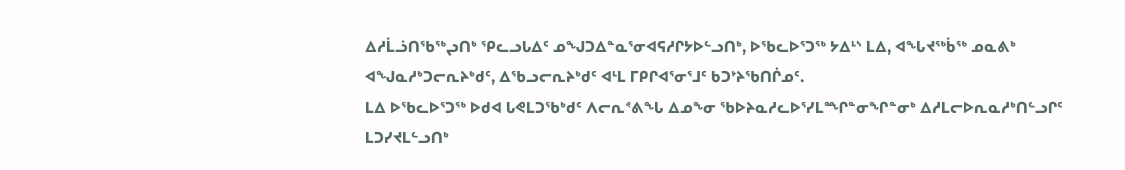ᐃᓱᒫᓘᑎᖃᖅᖢᑎᒃ ᕿᓚᓗᒐᐃᑦ ᓄᖑᑐᐃᓐᓇᕐᓂᐊᕋᓱᒋᔭᐅᓪᓗᑎᒃ, ᐅᖃᓚᐅᕐᑐᖅ ᔭᐃᒻᔅ ᒪᐃ, ᐊᖓᔪᖅᑳᖅ ᓄᓇᕕᒃ ᐊᖑᓇᓱᒃᑐᓕᕆᔨᒃᑯᑦ, ᐃᖃᓗᓕᕆᔨᒃᑯᑦ ᐊᒻᒪ ᒥᑭᒋᐊᕐᓂᕐᒧᑦ ᑲᑐᔾᔨᖃᑎᒌᓄᑦ.
ᒪᐃ ᐅᖃᓚᐅᕐᑐᖅ ᐅᑯᐊ ᒐᕙᒪᑐᖃᒃᑯᑦ ᐱᓕᕆᕝᕕᖓ ᐃᓄᖕᓂ ᖃᐅᔨᓇᓱᓚᐅᕐᓯᒪᙱᓐᓂᖏᓐᓂᒃ ᐃᓱᒪᓕᐅᕆᓇᓱᒃᑎᓪᓗᒋᑦ ᒪᑐᓯᔪᒪᓪᓗᑎᒃ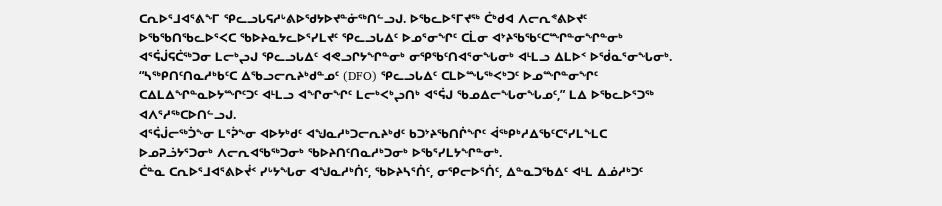ᑕᕆᐅᕐᒧᐊᕐᕕᖕᒥ ᕿᓚᓗᒐᕋᓱᒡᕕᐅᖁᔭᐅᔪᓐᓃᖅᑎᓪᓗᒍ. ᐅᖃᓚᐅᕐᒥᔪᖅ ᑖᒃᑯᐊ ᐱᓕᕆᕝᕕᐅᔪᑦ ᐅᖃᖃᑎᖃᓚᐅᕐᐸᑕ ᖃᐅᔨᓇᔭᓚᐅᕐᓯᒪᔪᑦ ᕿᓚᓗᒐᐃᑦ ᐅᓄᕐᓂᖏᑦ ᑕᒫᓂ ᐊᔾᔨᖃᖃᑦᑕᙱᓐᓂᖏᓐᓂᒃ ᐊᕐᕌᒎᕋᑖᖅᑐᓂ ᒪᓕᒃᖢᒍ ᕿᓚᓗᒐᐃᑦ ᐊᕙᓗᒋᔭᖏᓐᓂᒃ ᓂᕿᖃᑦᑎᐊᕐᓂᖓᓂᒃ ᐊᒻᒪᓗ ᐃᒪᐅᑉ ᐅᖂᓇᕐᓂᖓᓂᒃ.
“ᓴᖅᑭᑎᑦᑎᓇᓱᒃᑲᑦᑕ ᐃᖃᓗᓕᕆᔨᒃᑯᓐᓄᑦ (DFO) ᕿᓚᓗᒐᐃᑦ ᑕᒪᐅᙵᖅᐸᒃᑐᑦ ᐅᓄᙱᓐᓂᖏᑦ ᑕᐃᒪᐃᖏᓐᓇᐅᔭᙱᑦᑐᑦ ᐊᒻᒪᓗ ᐊᖏᓂᖏᑦ ᒪᓕᒃᐸᒃᖢᑎᒃ ᐊᕐᕌᒍ ᖃᓄᐃᓕᖓᓂᖓᓄᑦ,” ᒪᐃ ᐅᖃᓚᐅᕐᑐᖅ ᐊᐱᕐᓱᖅᑕᐅᑎᓪᓗᒍ.
ᐊᕐᕌᒎᓕᖅᑑᖕᓂ ᒪᕐᕉᖕᓂ ᐊᐅᔭᒃᑯᑦ ᐊᖑᓇᓱᒃᑐᓕᕆᔨᒃᑯᑦ ᑲᑐᔾᔨᖃᑎᒌᖏᑦ ᐋᖅᑭᒃᓱᐃᖃᑦᑕᕐᓯᒪᖕᒪᑕ ᐅᓄᕈᓘᔭᕐᑐᓂᒃ ᐱᓕᕆᐊᖃᖅᑐᓂᒃ ᖃᐅᔨᑎᑦᑎᓇᓱᒃᑐᓂᒃ ᐅᖃᕐᓯᒪᔭᖏᓐᓂᒃ.
ᑖᓐᓇ ᑕᕆᐅᕐᒧᐊᕐᕕᐅᔫᑉ ᓯᒡᔭᖓᓂ ᐊᖑᓇᓱᒃᑏᑦ, ᖃᐅᔨᓴᕐᑏᑦ, ᓂᕿᓕᐅᕐᑏᑦ, ᐃᓐᓇᑐᖃᐃᑦ ᐊᒻᒪ ᐃᓅᓱᒃᑐᑦ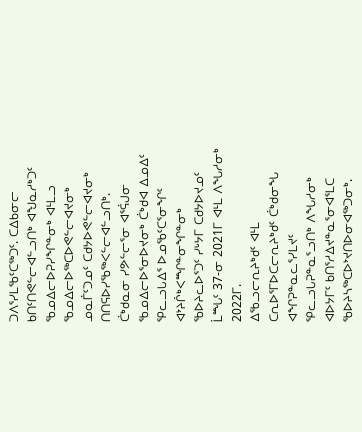ᑐᐱᕐᓯᒪᖃᑦᑕᖅᑐᑦ. ᑕᐃᑲᓂᓕ ᑲᑎᑦᑎᕙᓪᓕᐊᓪᓗᑎᒃ ᐊᖑᓇᓱᒃᑐᑦ ᖃᓄᐃᓕᐅᕈᓯᖏᓐᓂᒃ ᐊᒻᒪᓗ ᖃᓄᐃᓕᐅᖅᑕᐅᕙᓪᓕᐊᔪᓂᒃ ᓄᓇᒦᑦᑐᓄᑦ ᑕᑯᔭᐅᕙᓪᓕᐊᔪᓂᒃ ᑎᑎᕋᐅᓯᖃᖅᐸᓪᓕᐊᓪᓗᑎᒃ.
ᑖᒃᑯᓇᓂ ᓯᕗᓪᓕᕐᓂ ᐊᕐᕌᒍᓂ ᖃᓄᐃᓕᐅᕐᓂᐅᔪᓂᒃ ᑖᒃᑯᐊ ᐃᓄᐃᑦ ᕿᓚᓗᒐᐃᕐ ᐅᓄᖃᑦᑕᕐᓂᖏᑦ ᐊᔾᔨᒌᒃᐸᙱᓐᓂᖏᓐᓂᒃ ᖃᐅᔨᓚᐅᕐᑐᑦ ᓯᒡᔭᒥ ᑕᑯᔭᐅᔪᓄᑦ ᒫᙵᑦ 37-ᓂ 2021ᒥ ᐊᒻᒪ ᐱᖓᓱᓂᒃ 2022ᒥ.
ᐃᖃᓗᓕᕆᔨᒃᑯᑦ ᐊᒻᒪ ᑕᕆᐅᕐᒥᐅᑕᓕᕆᔨᒃᑯᑦ ᑖᒃᑯᓂᖓ ᐊᖏᕈᓐᓇᓚᕐᓯᒪᔪᑦ ᕿᓚᓗᒐᕈᓐᓇᕐᓗᑎᒃ ᐱᖓᓱᓂᒃ ᐊᐅᔭᒥᑦ ᑲᑎᕐᓱᐃᔪᓐᓇᕐᓂᐊᕐᒪᑕ ᖃᐅᔨᓴᖅᑕᐅᔾᔪᑎᐅᓂᐊᖅᑐᓂᒃ.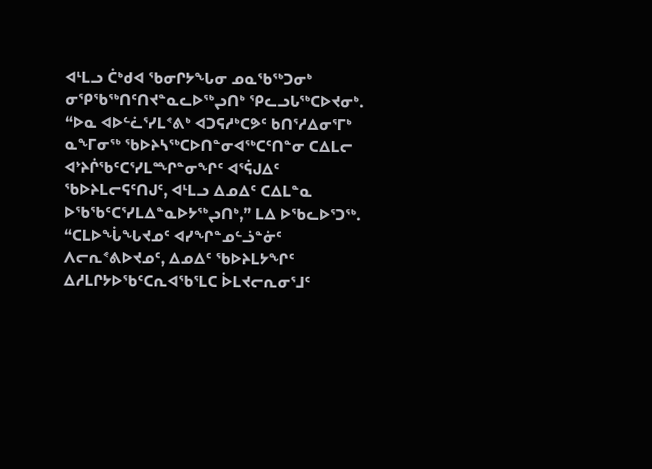ᐊᒻᒪᓗ ᑖᒃᑯᐊ ᖃᓂᒋᔭᖓᓂ ᓄᓇᖃᖅᑐᓂᒃ ᓂᕿᖃᖅᑎᑦᑎᔪᓐᓇᓚᐅᖅᖢᑎᒃ ᕿᓚᓗᒐᖅᑕᐅᔪᓂᒃ.
“ᐅᓇ ᐊᐅᓪᓛᕐᓯᒪᕝᕕᒃ ᐊᑐᕋᓱᒃᑕᕗᑦ ᑲᑎᕐᓱᐃᓂᕐᒥᒃ ᓇᖕᒥᓂᖅ ᖃᐅᔨᓴᖅᑕᐅᑎᓐᓂᐊᖅᑕᑦᑎᓐᓂ ᑕᐃᒪᓕ ᐊᔾᔨᒌᖃᑦᑕᕐᓯᒪᙱᓐᓂᖏᑦ ᐊᕐᕌᒍᐃᑦ ᖃᐅᔨᒪᓕᕋᑦᑎᒍᑦ, ᐊᒻᒪᓗ ᐃᓄᐃᑦ ᑕᐃᒪᓐᓇ ᐅᖃᖃᑦᑕᕐᓯᒪᐃᓐᓇᐅᔭᖅᖢᑎᒃ,” ᒪᐃ ᐅᖃᓚᐅᕐᑐᖅ.
“ᑕᒪᐅᖔᖓᔪᓄᑦ ᐊᓯᖏᓐᓄᓪᓘᓐᓃᑦ ᐱᓕᕆᕝᕕᐅᔪᓄᑦ, ᐃᓄᐃᑦ ᖃᐅᔨᒪᔭᖏᑦ ᐃᓱᒪᒋᔭᐅᖃᑦᑕᕆᐊᖃᕐᒪᑕ ᐆᒪᔪᓕᕆᓂᕐᒧᑦ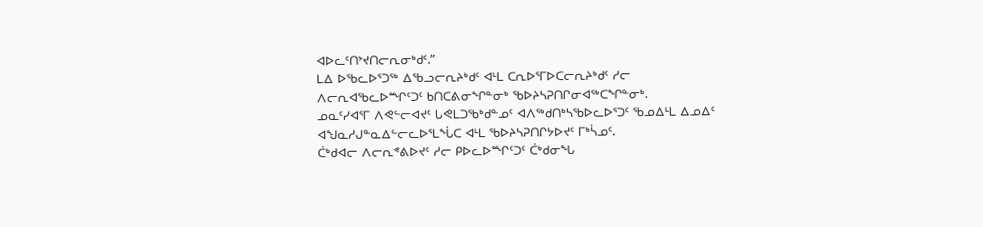ᐊᐅᓚᑦᑎᔾᔪᑎᓕᕆᓂᒃᑯᑦ.”
ᒪᐃ ᐅᖃᓚᐅᕐᑐᖅ ᐃᖃᓗᓕᕆᔨᒃᑯᑦ ᐊᒻᒪ ᑕᕆᐅᕐᒥᐅᑕᓕᕆᔨᒃᑯᑦ ᓱᓕ ᐱᓕᕆᐊᖃᓚᐅᙱᑦᑐᑦ ᑲᑎᑕᕕᓂᖏᓐᓂᒃ ᖃᐅᔨᓴᕈᑎᒋᓂᐊᖅᑕᖏᓐᓂᒃ.
ᓄᓇᑦᓯᐊᕐᒥ ᐱᕙᓪᓕᐊᔪᑦ ᒐᕙᒪᑐᖃᒃᑯᓐᓄᑦ ᐊᐱᖅᑯᑎᒃᓴᖃᐅᓚᐅᕐᑐᑦ ᖃᓄᐃᒻᒪ ᐃᓄᐃᑦ ᐊᖑᓇᓱᒍᓐᓇᐃᓪᓕᓚᐅᕐᒪᖔᑕ ᐊᒻᒪ ᖃᐅᔨᓴᕈᑎᒋᔭᐅᔪᑦ ᒥᒃᓵᓄᑦ.
ᑖᒃᑯᐊᓕ ᐱᓕᕆᕝᕕᐅᔪᑦ ᓱᓕ ᑭᐅᓚᐅᙱᑦᑐᑦ ᑖᒃᑯᓂᖓ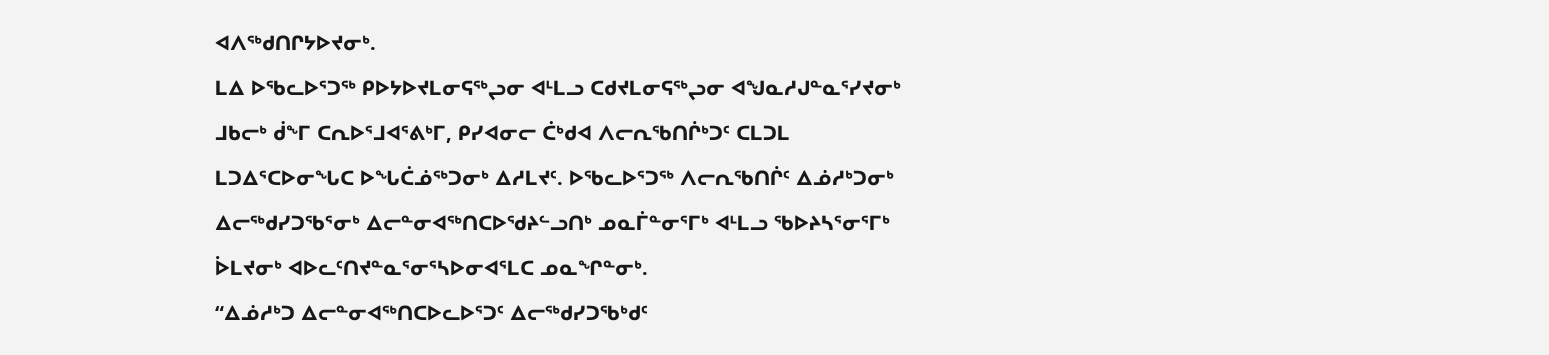ᐊᐱᖅᑯᑎᒋᔭᐅᔪᓂᒃ.
ᒪᐃ ᐅᖃᓚᐅᕐᑐᖅ ᑭᐅᔭᐅᔪᒪᓂᕋᖅᖢᓂ ᐊᒻᒪᓗ ᑕᑯᔪᒪᓂᕋᖅᖢᓂ ᐊᖑᓇᓱᒍᓐᓇᕐᓯᔪᓂᒃ ᒧᑲᓕᒃ ᑰᖕᒥ ᑕᕆᐅᕐᒧᐊᕐᕕᒃᒥ, ᑭᓯᐊᓂᓕ ᑖᒃᑯᐊ ᐱᓕᕆᖃᑎᒌᒃᑐᑦ ᑕᒪᑐᒪ ᒪᑐᐃᕐᑕᐅᓂᖓᑕ ᐅᖓᑖᓅᖅᑐᓂᒃ ᐃᓱᒪᔪᑦ. ᐅᖃᓚᐅᕐᑐᖅ ᐱᓕᕆᖃᑎᒌᑦ ᐃᓅᓱᒃᑐᓂᒃ ᐃᓕᖅᑯᓯᑐᖃᕐᓂᒃ ᐃᓕᓐᓂᐊᖅᑎᑕᐅᖁᔨᓪᓗᑎᒃ ᓄᓇᒦᓐᓂᕐᒥᒃ ᐊᒻᒪᓗ ᖃᐅᔨᓴᕐᓂᕐᒥᒃ ᐆᒪᔪᓂᒃ ᐊᐅᓚᑦᑎᔪᓐᓇᕐᓂᕐᓴᐅᓂᐊᕐᒪᑕ ᓄᓇᖏᓐᓂᒃ.
“ᐃᓅᓱᒃᑐ ᐃᓕᓐᓂᐊᖅᑎᑕᐅᓚᐅᕐᑐᑦ ᐃᓕᖅᑯᓯᑐᖃᒃᑯᑦ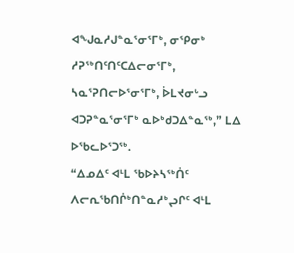ᐊᖑᓇᓱᒍᓐᓇᕐᓂᕐᒥᒃ, ᓂᕿᓂᒃ ᓱᕈᖅᑎᑦᑎᑦᑕᐃᓕᓂᕐᒥᒃ, ᓴᓇᕐᕈᑎᓕᐅᕐᓂᕐᒥᒃ, ᐆᒪᔪᓂᒡᓗ ᐊᑐᕈᓐᓇᕐᓂᕐᒥᒃ ᓇᐅᒃᑯᑐᐃᓐᓇᖅ,” ᒪᐃ ᐅᖃᓚᐅᕐᑐᖅ.
“ᐃᓄᐃᑦ ᐊᒻᒪ ᖃᐅᔨᓴᖅᑏᑦ ᐱᓕᕆᖃᑎᒌᒃᑎᓐᓇᓱᒃᖢᒋᑦ ᐊᒻᒪ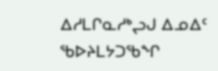ᐃᓱᒪᒋᓇᓱᒃᖢᒍ ᐃᓄᐃᑦ ᖃᐅᔨᒪᔭᑐᖃᖏ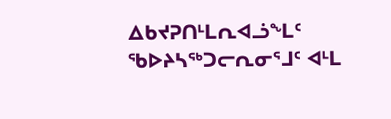ᐃᑲᔪᕈᑎᒻᒪᕆᐊᓘᖕᒪᑦ ᖃᐅᔨᓴᖅᑐᓕᕆᓂᕐᒧᑦ ᐊᒻᒪ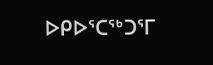ᐅᑭᐅᕐᑕᖅᑐᕐᒥ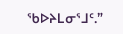ᖃᐅᔨᒪᓂᕐᒧᑦ.”